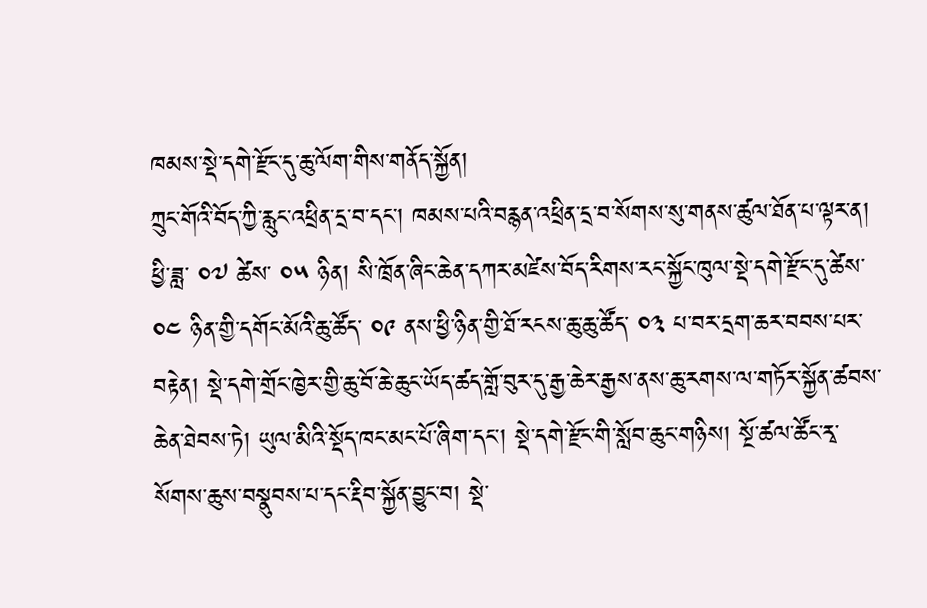ཁམས་སྡེ་དགེ་རྫོང་དུ་ཆུ་ལོག་གིས་གནོད་སྐྱོན།
ཀྲུང་གོའི་བོད་ཀྱི་རླུང་འཕྲིན་དྲ་བ་དང་། ཁམས་པའི་བརྙན་འཕྲིན་དྲ་བ་སོགས་སུ་གནས་ཚུལ་ཐོན་པ་ལྟར་ན། ཕྱི་ཟླ་ ༠༧ ཚེས་ ༠༥ ཉིན། སི་ཁྲོན་ཞིང་ཆེན་དཀར་མཛེས་བོད་རིགས་རང་སྐྱོང་ཁུལ་སྡེ་དགེ་རྫོང་དུ་ཚེས་ ༠༤ ཉིན་གྱི་དགོང་མོའི་ཆུ་ཚོད་ ༠༩ ནས་ཕྱི་ཉིན་གྱི་ཐོ་རངས་ཆུ་ཆུ་ཚོད་ ༠༣ པ་བར་དྲག་ཆར་བབས་པར་བརྟེན། སྡེ་དགེ་གྲོང་ཁྱེར་གྱི་ཆུ་བོ་ཆེ་ཆུང་ཡོད་ཚད་གློ་བུར་དུ་རྒྱ་ཆེར་རྒྱས་ནས་ཆུ་རགས་ལ་གཏོར་སྐྱོན་ཚབས་ཆེན་ཐེབས་ཏེ། ཡུལ་མིའི་སྡོད་ཁང་མང་པོ་ཞིག་དང་། སྡེ་དགེ་རྫོང་གི་སློབ་ཆུང་གཉིས། སྔོ་ཚལ་ཚོང་རྭ་སོགས་ཆུས་བསྣུབས་པ་དང་རྡིབ་སྐྱོན་བྱུང་བ། སྡེ་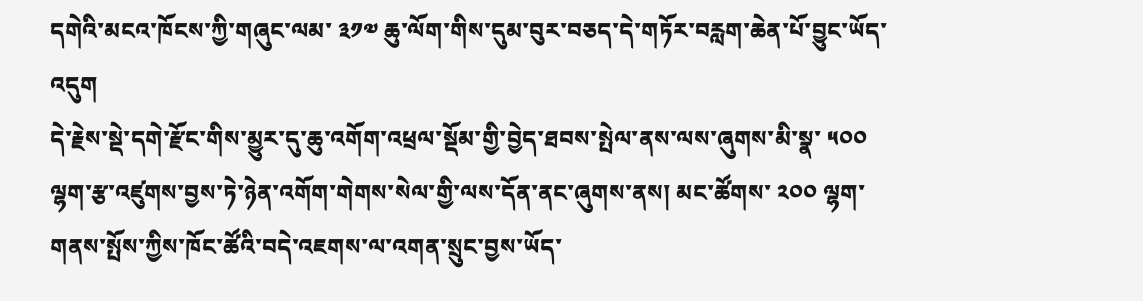དགེའི་མངའ་ཁོངས་ཀྱི་གཞུང་ལམ་ ༣༡༧ ཆུ་ལོག་གིས་དུམ་བུར་བཅད་དེ་གཏོར་བརླག་ཆེན་པོ་བྱུང་ཡོད་འདུག
དེ་རྗེས་སྡེ་དགེ་རྫོང་གིས་མྱུར་དུ་ཆུ་འགོག་འཕྲལ་སྡོམ་གྱི་བྱེད་ཐབས་སྤེལ་ནས་ལས་ཞུགས་མི་སྣ་ ༥༠༠ ལྷག་རྩ་འཛུགས་བྱས་ཏེ་ཉེན་འགོག་གེགས་སེལ་གྱི་ལས་དོན་ནང་ཞུགས་ནས། མང་ཚོགས་ ༢༠༠ ལྷག་གནས་སྤོས་ཀྱིས་ཁོང་ཚོའི་བདེ་འཇགས་ལ་འགན་སྲུང་བྱས་ཡོད་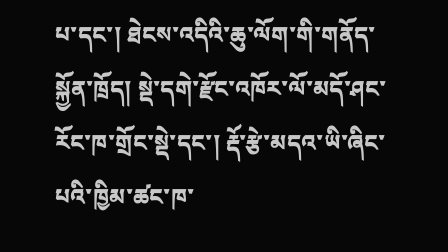པ་དང་། ཐེངས་འདིའི་ཆུ་ལོག་གི་གནོད་སྐྱོན་ཁྲོད། སྡེ་དགེ་རྫོང་འཁོར་ལོ་མདོ་ཤང་རོང་ཁ་གྲོང་སྡེ་དང་། རྡོ་རྩེ་མདའ་ཡི་ཞིང་པའི་ཁྱིམ་ཚང་ཁ་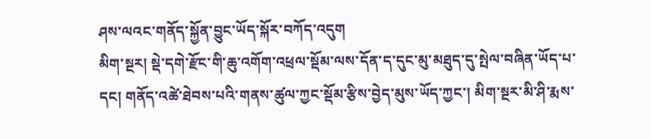ཤས་ལའང་གནོད་སྐྱོན་བྱུང་ཡོད་སྐོར་བཀོད་འདུག
མིག་སྔར། སྡེ་དགེ་རྫོང་གི་ཆུ་འགོག་འཕྲལ་སྡོམ་ལས་དོན་ད་དུང་མུ་མཐུད་དུ་སྤེལ་བཞིན་ཡོད་པ་དང། གནོད་འཚེ་ཐེབས་པའི་གནས་ཚུལ་ཀྱང་སྡོམ་རྩིས་བྱེད་མུས་ཡོད་ཀྱང་། མིག་སྔར་མི་ཤི་རྨས་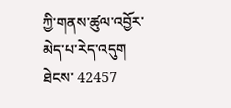ཀྱི་གནས་ཚུལ་འབྱོར་མེད་པ་རེད་འདུག
ཐེངས་ 42457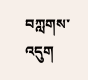བཀླགས་འདུག